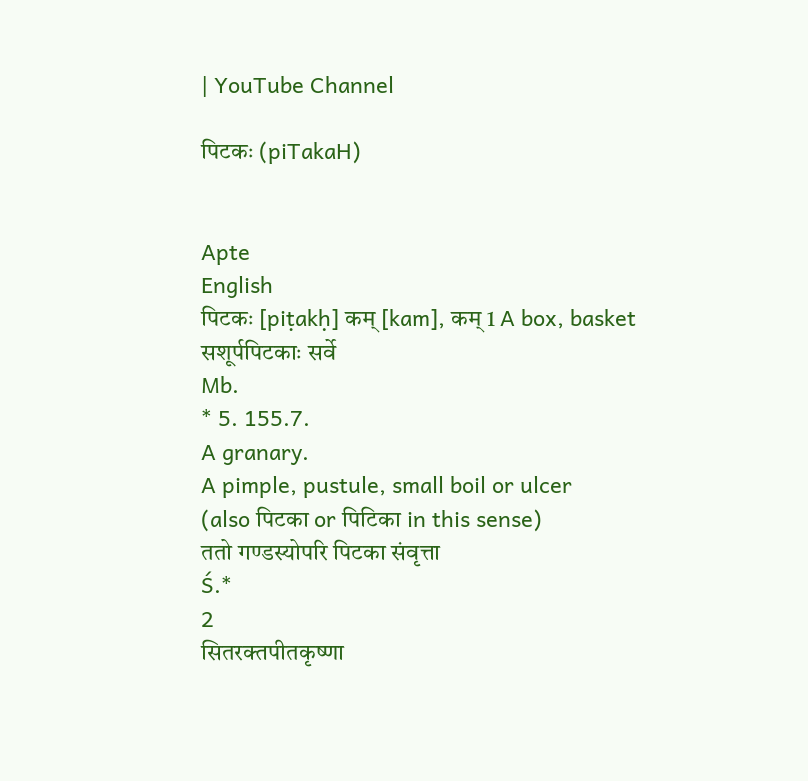| YouTube Channel

पिटकः (piTakaH)


Apte
English
पिटकः [piṭakḥ] कम् [kam], कम् 1 A box, basket
सशूर्पपिटकाः सर्वे
Mb.
* 5. 155.7.
A granary.
A pimple, pustule, small boil or ulcer
(also पिटका or पिटिका in this sense)
ततो गण्डस्योपरि पिटका संवृत्ता
Ś.*
2
सितरक्तपीतकृष्णा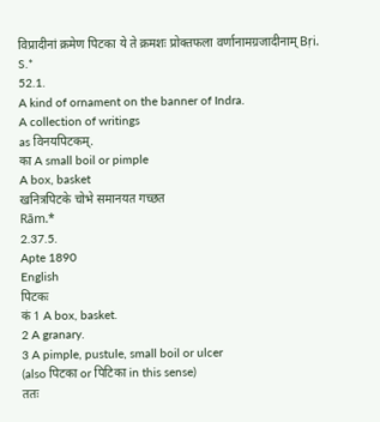विप्रादीनां क्रमेण पिटका ये ते क्रमशः प्रोक्तफला वर्णानामग्रजादीनाम् Bṛi.
S.*
52.1.
A kind of ornament on the banner of Indra.
A collection of writings
as विनयपिटकम्.
का A small boil or pimple
A box, basket
खनित्रपिटके चोभे समानयत गच्छत
Rām.*
2.37.5.
Apte 1890
English
पिटकः
कं 1 A box, basket.
2 A granary.
3 A pimple, pustule, small boil or ulcer
(also पिटका or पिटिका in this sense)
ततः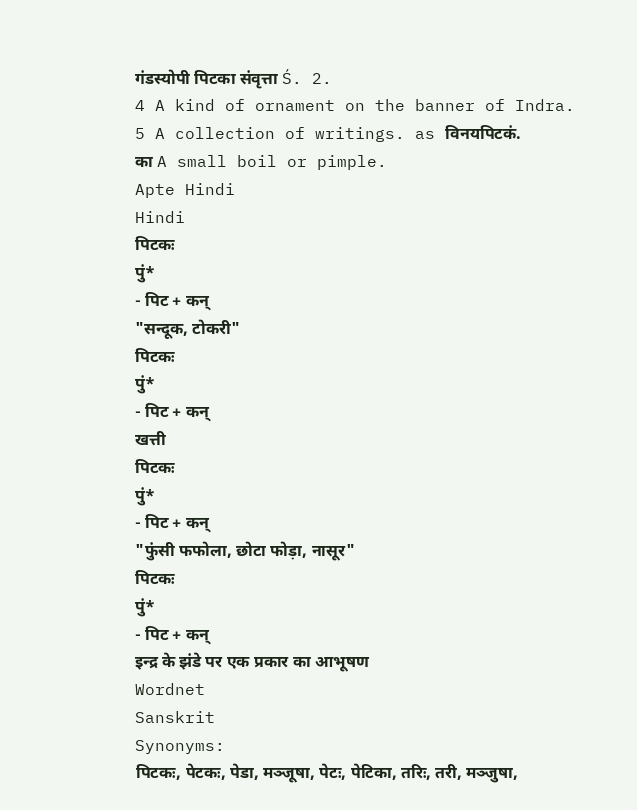गंडस्योपी पिटका संवृत्ता Ś. 2.
4 A kind of ornament on the banner of Indra.
5 A collection of writings. as विनयपिटकं.
का A small boil or pimple.
Apte Hindi
Hindi
पिटकः
पुं*
- पिट + कन्
"सन्दूक, टोकरी"
पिटकः
पुं*
- पिट + कन्
खत्ती
पिटकः
पुं*
- पिट + कन्
"फुंसी फफोला, छोटा फोड़ा, नासूर"
पिटकः
पुं*
- पिट + कन्
इन्द्र के झंडे पर एक प्रकार का आभूषण
Wordnet
Sanskrit
Synonyms:
पिटकः, पेटकः, पेडा, मञ्जूषा, पेटः, पेटिका, तरिः, तरी, मञ्जुषा,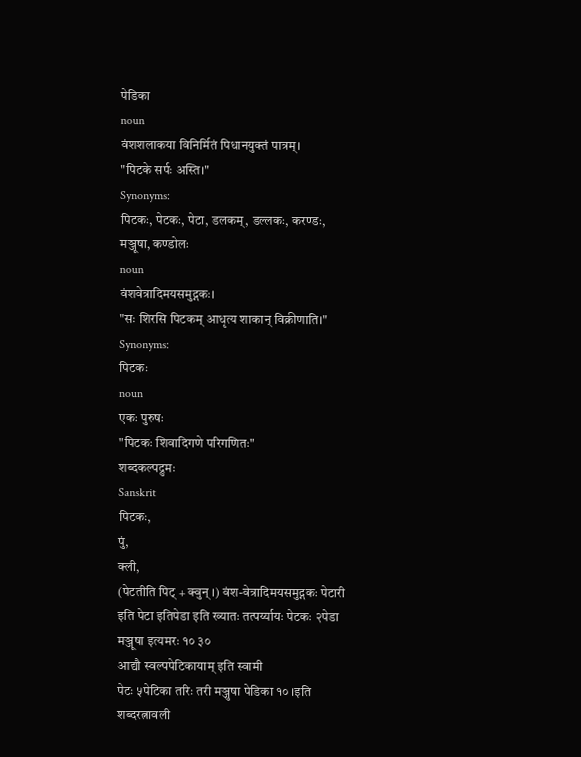पेडिका
noun
वंशशलाकया विनिर्मितं पिधानयुक्तं पात्रम्।
"पिटके सर्पः अस्ति।"
Synonyms:
पिटकः, पेटकः, पेटा, डलकम्, डल्लकः, करण्डः, मञ्जूषा, कण्डोलः
noun
वंशवेत्रादिमयसमुद्गकः।
"सः शिरसि पिटकम् आधृत्य शाकान् विक्रीणाति।"
Synonyms:
पिटकः
noun
एकः पुरुषः
"पिटकः शिवादिगणे परिगणितः"
शब्दकल्पद्रुमः
Sanskrit
पिटकः,
पुं,
क्ली,
(पेटतीति पिट् + क्वुन् ।) वंश-वेत्रादिमयसमुद्गकः पेटारी इति पेटा इतिपेडा इति ख्यातः तत्पर्य्यायः पेटकः २पेडा मञ्जूषा इत्यमरः १० ३०
आद्यौ स्वल्पपेटिकायाम् इति स्वामी
पेटः ५पेटिका तरिः तरी मञ्जुषा पेडिका १० ।इति शब्दरत्नावली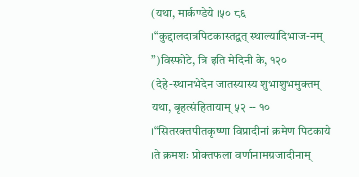(यथा, मार्कण्डेये ।५० ८६ ।“कुद्दालदात्रपिटकास्तद्वत् स्थाल्यादिभाज-नम्
”)विस्फोटे, त्रि इति मेदिनी के, १२०
(देहे-स्थानभेदेन जातस्यास्य शुभाशुभमुक्तम् यथा, बृहत्संहितायाम् ५२ -- १० ।“सितरक्तपीतकृष्णा विप्रादीनां क्रमेण पिटकाये ।ते क्रमशः प्रोक्तफला वर्णानामग्रजादीनाम्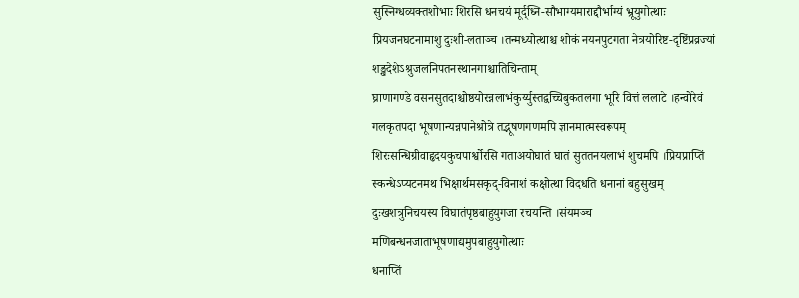सुस्निग्धव्यक्तशोभाः शिरसि धनचयं मूर्द्ध्नि-सौभाग्यमाराद्दौर्भाग्यं भ्रूयुगोत्थाः प्रियजनघटनामाशु दुःशी-लताञ्च ।तन्मध्योत्थाश्च शोकं नयनपुटगता नेत्रयोरिष्ट-दृष्टिंप्रव्रज्यां शङ्खदेशेऽश्रुजलनिपतनस्थानगाश्चातिचिन्ताम्
घ्राणागण्डे वसनसुतदाश्चोष्ठयोरन्नलाभंकुर्य्युस्तद्वच्चिबुकतलगा भूरि वित्तं ललाटे ।हन्वोरेवं गलकृतपदा भूषणान्यन्नपानेश्रोत्रे तद्भूषणगणमपि ज्ञानमात्मस्वरूपम्
शिरःसन्धिग्रीवाहृदयकुचपार्श्वोरसि गताअयोघातं घातं सुततनयलाभं शुचमपि ।प्रियप्राप्तिं स्कन्धेऽप्यटनमथ भिक्षार्थमसकृद्-विनाशं कक्षोत्था विदधति धनानां बहुसुखम्
दुःखशत्रुनिचयस्य विघातंपृष्ठबाहुयुगजा रचयन्ति ।संयमञ्च मणिबन्धनजाताभूषणाद्यमुपबाहुयुगोत्थाः
धनाप्तिं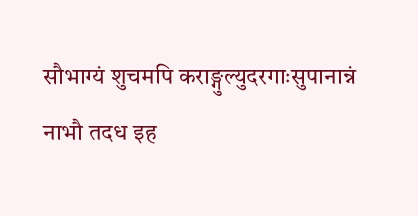सौभाग्यं शुचमपि कराङ्गुल्युदरगाःसुपानान्नं नाभौ तदध इह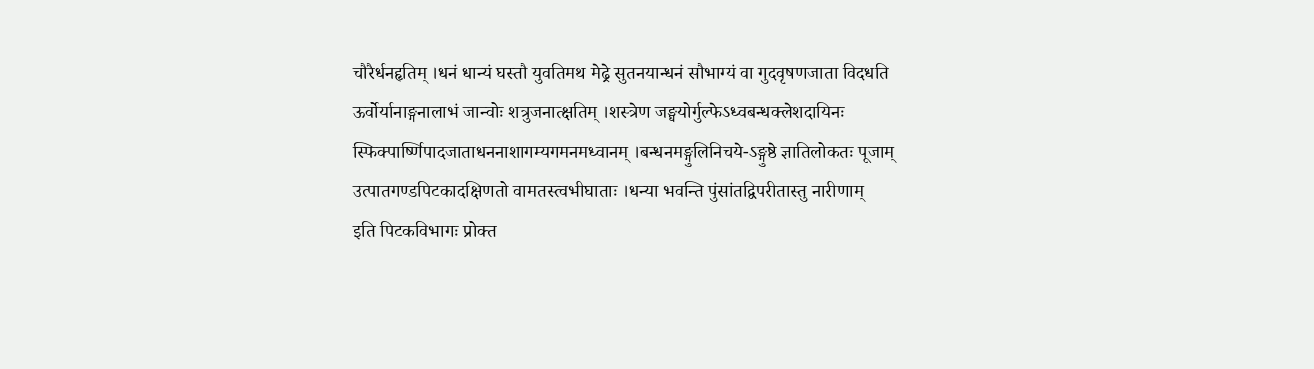चौरैर्धनहृतिम् ।धनं धान्यं घस्तौ युवतिमथ मेढ्रे सुतनयान्धनं सौभाग्यं वा गुदवृषणजाता विदधति
ऊर्वोर्यानाङ्गनालाभं जान्वोः शत्रुजनात्क्षतिम् ।शस्त्रेण जङ्घयोर्गुल्फेऽध्वबन्धक्लेशदायिनः
स्फिक्पार्ष्णिपादजाताधननाशागम्यगमनमध्वानम् ।बन्धनमङ्गुलिनिचये-ऽङ्गुष्ठे ज्ञातिलोकतः पूजाम्
उत्पातगण्डपिटकादक्षिणतो वामतस्त्वभीघाताः ।धन्या भवन्ति पुंसांतद्विपरीतास्तु नारीणाम्
इति पिटकविभागः प्रोक्त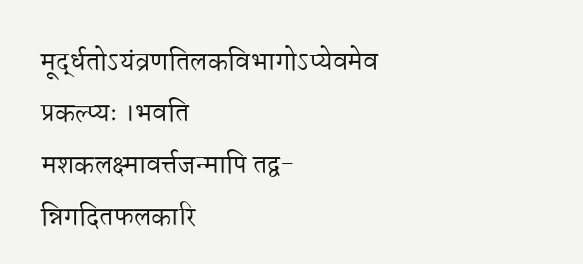मूर्द्धतोऽयंव्रणतिलकविभागोऽप्येवमेव प्रकल्प्यः ।भवति मशकलक्ष्मावर्त्तजन्मापि तद्व-न्निगदितफलकारि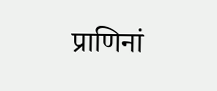प्राणिनां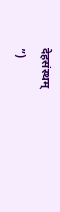देहसंस्थम्
”)